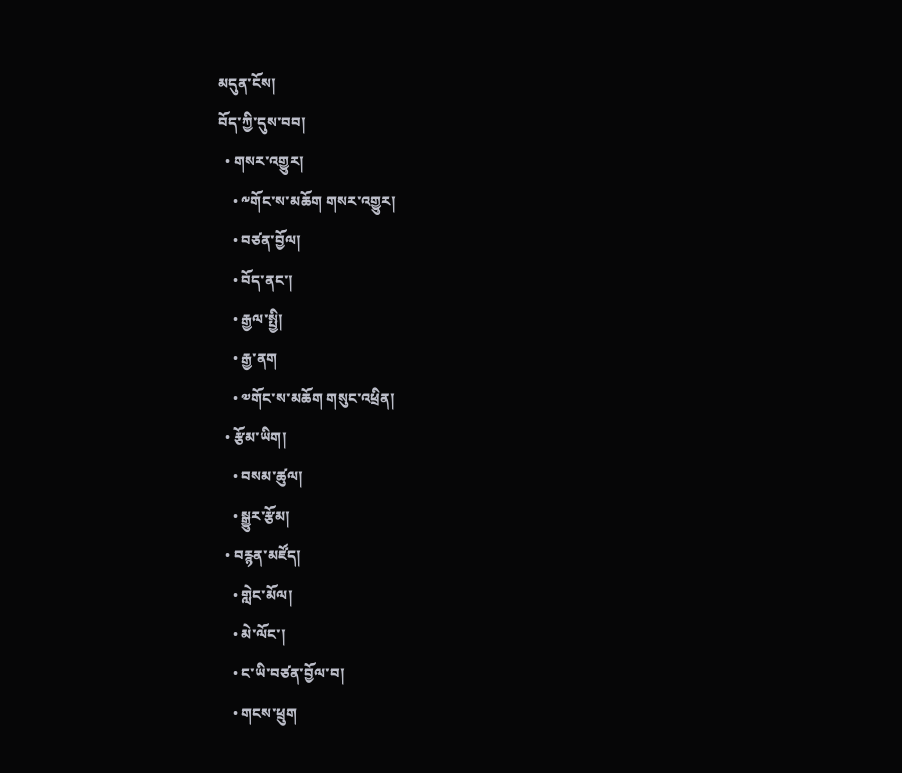མདུན་ངོས།
བོད་ཀྱི་དུས་བབ།
  • གསར་འགྱུར།
    • ༸གོང་ས་མཆོག གསར་འགྱུར།
    • བཙན་བྱོལ།
    • བོད་ནང་།
    • རྒྱལ་སྤྱི།
    • རྒྱ་ནག
    • ༧གོང་ས་མཆོག གསུང་འཕྲིན།
  • རྩོམ་ཡིག།
    • བསམ་ཚུལ།
    • སྒྱུར་རྩོམ།
  • བརྙན་མཛོད།
    • གླེང་མོལ།
    • མེ་ལོང་།
    • ང་ཡི་བཙན་བྱོལ་བ།
    • གངས་ཕྲུག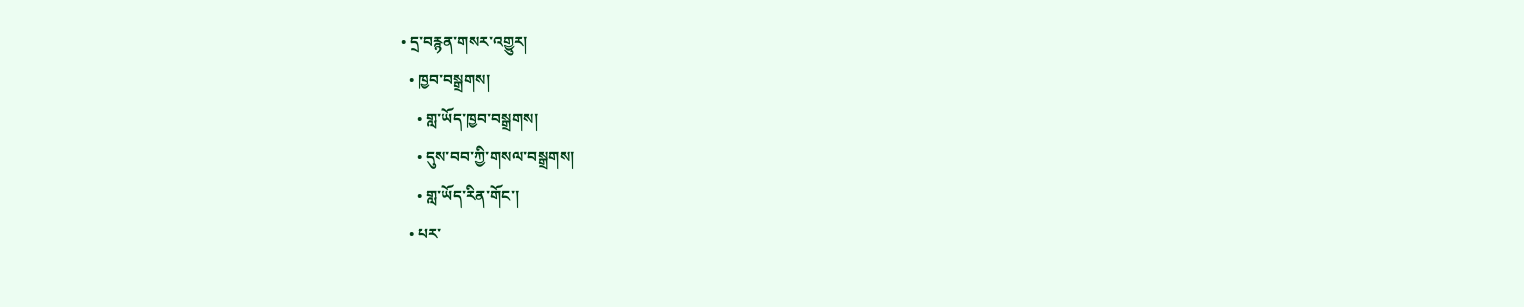• དྲ་བརྙན་གསར་འགྱུར།
  • ཁྱབ་བསྒྲགས།
    • གླ་ཡོད་ཁྱབ་བསྒྲགས།
    • དུས་བབ་ཀྱི་གསལ་བསྒྲགས།
    • གླ་ཡོད་རིན་གོང་།
  • པར་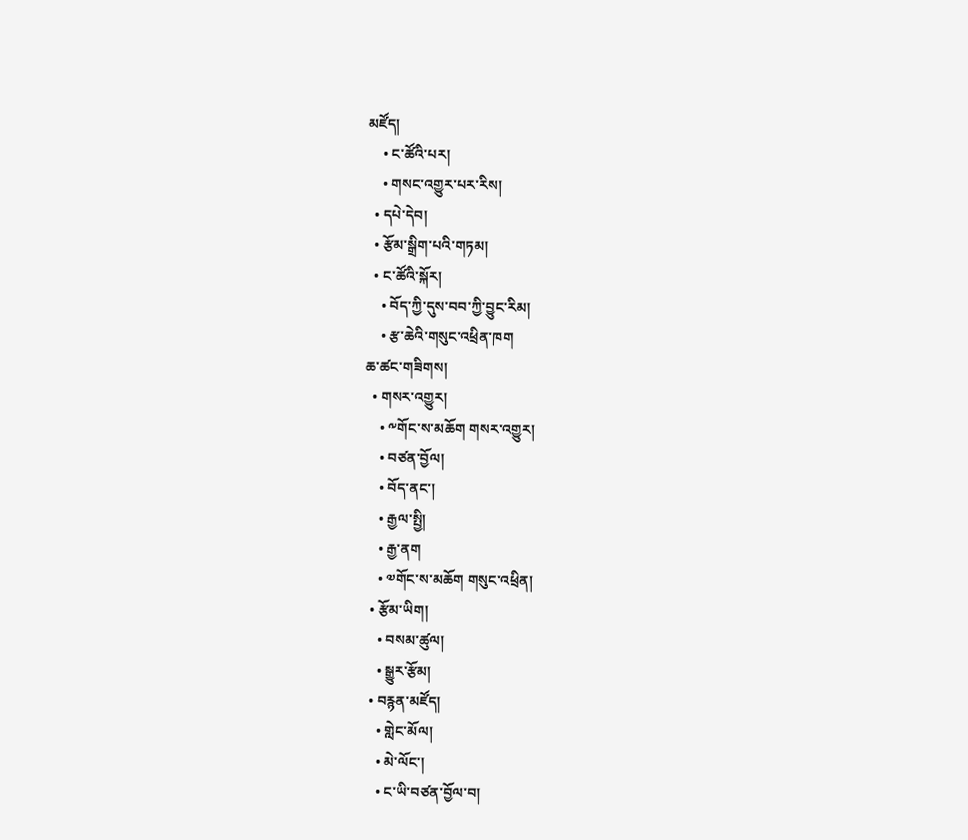མཛོད།
    • ང་ཚོའི་པར།
    • གསང་འགྱུར་པར་རིས།
  • དཔེ་དེབ།
  • རྩོམ་སྒྲིག་པའི་གཏམ།
  • ང་ཚོའི་སྐོར།
    • བོད་ཀྱི་དུས་བབ་ཀྱི་བྱུང་རིམ།
    • རྩ་ཆེའི་གསུང་འཕྲིན་ཁག
ཆ་ཚང་གཟིགས།
  • གསར་འགྱུར།
    • ༸གོང་ས་མཆོག གསར་འགྱུར།
    • བཙན་བྱོལ།
    • བོད་ནང་།
    • རྒྱལ་སྤྱི།
    • རྒྱ་ནག
    • ༧གོང་ས་མཆོག གསུང་འཕྲིན།
  • རྩོམ་ཡིག།
    • བསམ་ཚུལ།
    • སྒྱུར་རྩོམ།
  • བརྙན་མཛོད།
    • གླེང་མོལ།
    • མེ་ལོང་།
    • ང་ཡི་བཙན་བྱོལ་བ།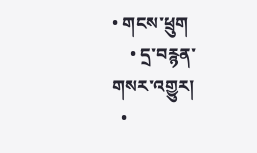• གངས་ཕྲུག
    • དྲ་བརྙན་གསར་འགྱུར།
  •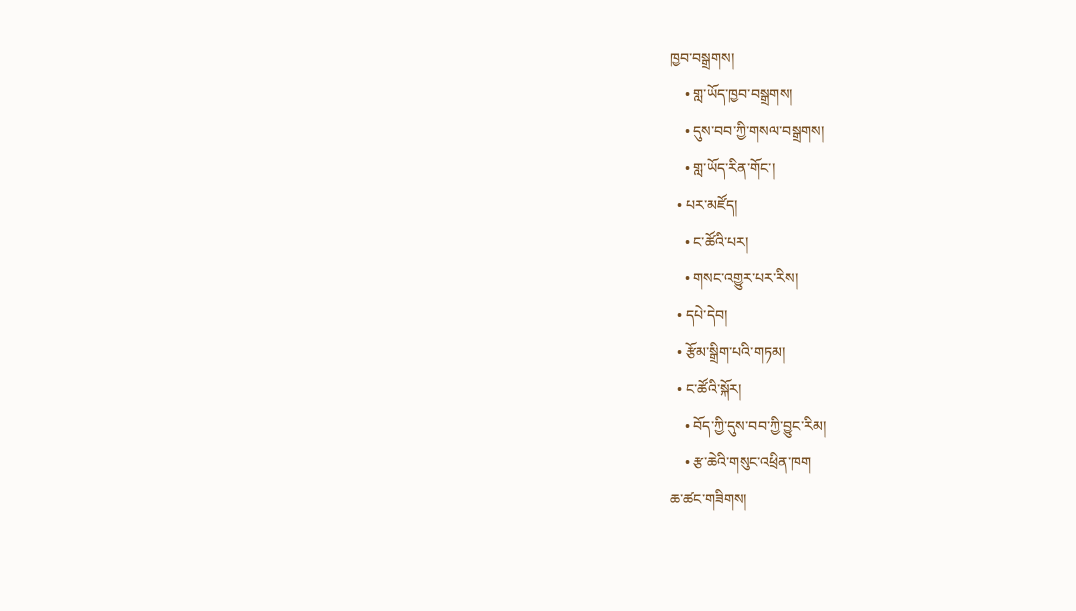ཁྱབ་བསྒྲགས།
    • གླ་ཡོད་ཁྱབ་བསྒྲགས།
    • དུས་བབ་ཀྱི་གསལ་བསྒྲགས།
    • གླ་ཡོད་རིན་གོང་།
  • པར་མཛོད།
    • ང་ཚོའི་པར།
    • གསང་འགྱུར་པར་རིས།
  • དཔེ་དེབ།
  • རྩོམ་སྒྲིག་པའི་གཏམ།
  • ང་ཚོའི་སྐོར།
    • བོད་ཀྱི་དུས་བབ་ཀྱི་བྱུང་རིམ།
    • རྩ་ཆེའི་གསུང་འཕྲིན་ཁག
ཆ་ཚང་གཟིགས།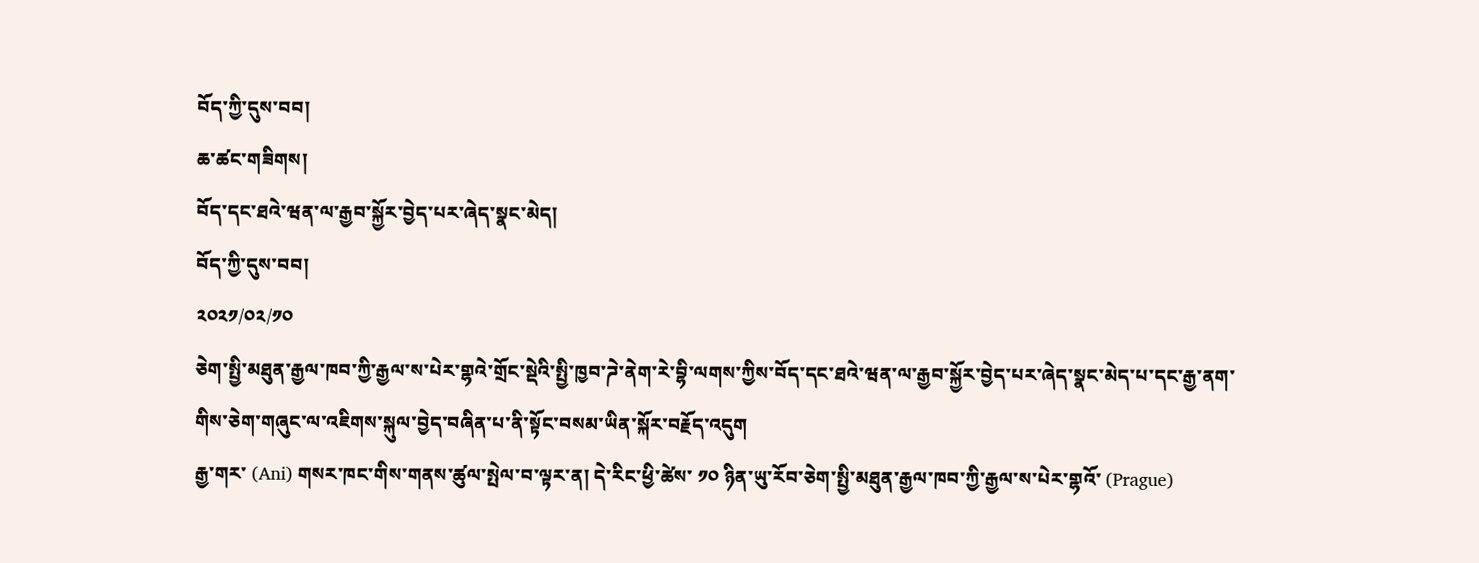བོད་ཀྱི་དུས་བབ།
ཆ་ཚང་གཟིགས།
བོད་དང་ཐའེ་ཝན་ལ་རྒྱབ་སྐྱོར་བྱེད་པར་ཞེད་སྣང་མེད།
བོད་ཀྱི་དུས་བབ།
༢༠༢༡/༠༢/༡༠
ཅེག་སྤྱི་མཐུན་རྒྱལ་ཁབ་ཀྱི་རྒྱལ་ས་པེར་གྷའེ་གྲོང་སྡེའི་སྤྱི་ཁྱབ་ཌེ་ནེག་རེ་བྷི་ལགས་ཀྱིས་བོད་དང་ཐའེ་ཝན་ལ་རྒྱབ་སྐྱོར་བྱེད་པར་ཞེད་སྣང་མེད་པ་དང་རྒྱ་ནག་གིས་ཅེག་གཞུང་ལ་འཇིགས་སྐུལ་བྱེད་བཞིན་པ་ནི་སྟོང་བསམ་ཡིན་སྐོར་བརྗོད་འདུག
རྒྱ་གར་ (Ani) གསར་ཁང་གིས་གནས་ཚུལ་སྤེལ་བ་ལྟར་ན། དེ་རིང་ཕྱི་ཚེས་ ༡༠ ཉིན་ཡུ་རོབ་ཅེག་སྤྱི་མཐུན་རྒྱལ་ཁབ་ཀྱི་རྒྱལ་ས་པེར་གྷའོ་ (Prague)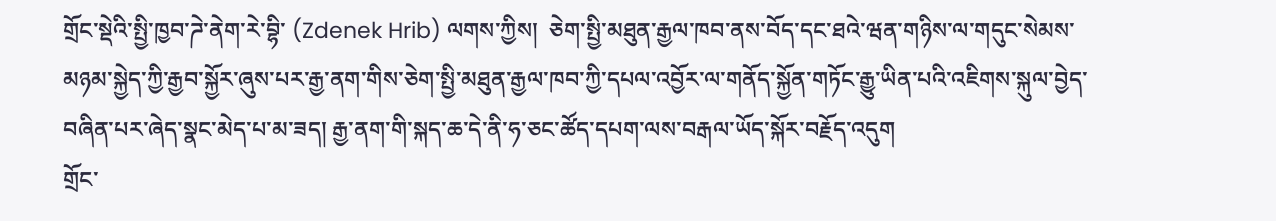གྲོང་སྡེའི་སྤྱི་ཁྱབ་ཌེ་ནེག་རེ་བྷི་ (Zdenek Hrib) ལགས་ཀྱིས།  ཅེག་སྤྱི་མཐུན་རྒྱལ་ཁབ་ནས་བོད་དང་ཐའེ་ཝན་གཉིས་ལ་གདུང་སེམས་མཉམ་སྐྱེད་ཀྱི་རྒྱབ་སྐྱོར་ཞུས་པར་རྒྱ་ནག་གིས་ཅེག་སྤྱི་མཐུན་རྒྱལ་ཁབ་ཀྱི་དཔལ་འབྱོར་ལ་གནོད་སྐྱོན་གཏོང་རྒྱུ་ཡིན་པའི་འཇིགས་སྐུལ་བྱེད་བཞིན་པར་ཞེད་སྣང་མེད་པ་མ་ཟད། རྒྱ་ནག་གི་སྐད་ཆ་དེ་ནི་ཧ་ཅང་ཚོད་དཔག་ལས་བརྒལ་ཡོད་སྐོར་བརྗོད་འདུག
གྲོང་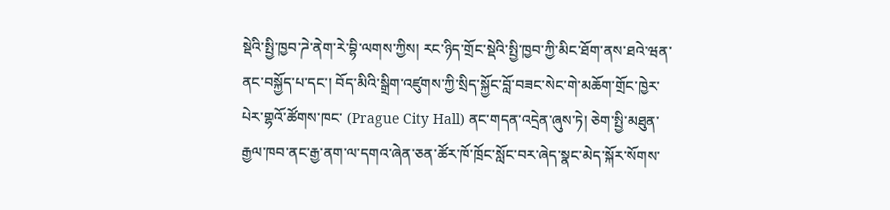སྡེའི་སྤྱི་ཁྱབ་ཌེ་ནེག་རེ་བྷི་ལགས་ཀྱིས། རང་ཉིད་གྲོང་སྡེའི་སྤྱི་ཁྱབ་ཀྱི་མིང་ཐོག་ནས་ཐའེ་ཝན་ནང་བསྐྱོད་པ་དང་། བོད་མིའི་སྒྲིག་འཛུགས་ཀྱི་སྲིད་སྐྱོང་བློ་བཟང་སེང་གེ་མཆོག་གྲོང་ཁྱེར་པེར་གྷའོ་ཚོགས་ཁང་ (Prague City Hall) ནང་གདན་འདྲེན་ཞུས་ཏེ། ཅེག་སྤྱི་མཐུན་རྒྱལ་ཁབ་ནང་རྒྱ་ནག་ལ་དགའ་ཞེན་ཅན་ཚོར་ཁོ་ཁྲོང་སློང་བར་ཞེད་སྣང་མེད་སྐོར་སོགས་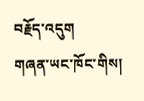བརྗོད་འདུག
གཞན་ཡང་ཁོང་གིས།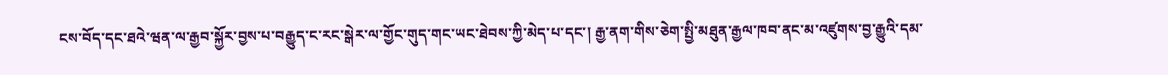ངས་བོད་དང་ཐའེ་ཝན་ལ་རྒྱབ་སྐྱོར་བྱས་པ་བརྒྱུད་ང་རང་སྒེར་ལ་གྱོང་གུད་གང་ཡང་ཐེབས་ཀྱི་མེད་པ་དང་། རྒྱ་ནག་གིས་ཅེག་སྤྱི་མཐུན་རྒྱལ་ཁབ་ནང་མ་འཛུགས་བྱ་རྒྱུའི་དམ་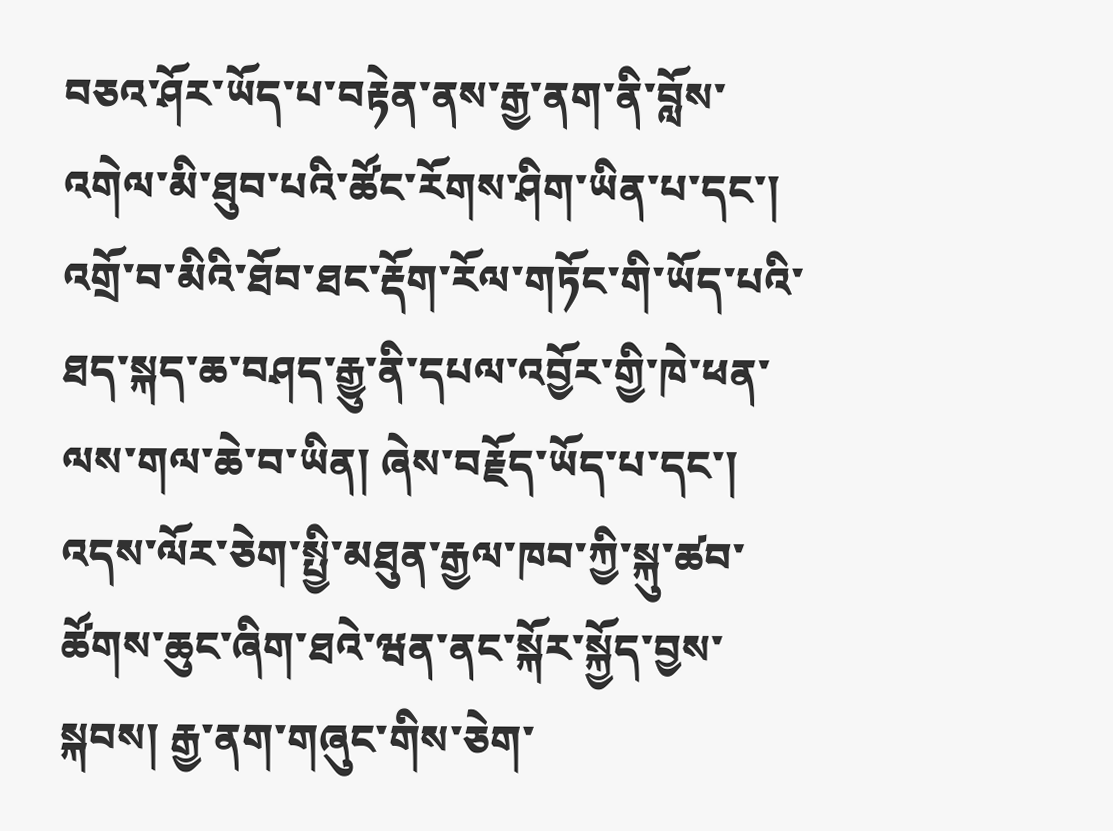བཅའ་ཤོར་ཡོད་པ་བརྟེན་ནས་རྒྱ་ནག་ནི་བློས་འགེལ་མི་ཐུབ་པའི་ཚོང་རོགས་ཤིག་ཡིན་པ་དང་། འགྲོ་བ་མིའི་ཐོབ་ཐང་རྡོག་རོལ་གཏོང་གི་ཡོད་པའི་ཐད་སྐད་ཆ་བཤད་རྒྱུ་ནི་དཔལ་འབྱོར་གྱི་ཁེ་ཕན་ལས་གལ་ཆེ་བ་ཡིན། ཞེས་བརྗོད་ཡོད་པ་དང་། འདས་ལོར་ཅེག་སྤྱི་མཐུན་རྒྱལ་ཁབ་ཀྱི་སྐུ་ཚབ་ཚོགས་ཆུང་ཞིག་ཐའེ་ཝན་ནང་སྐོར་སྐྱོད་བྱས་སྐབས། རྒྱ་ནག་གཞུང་གིས་ཅེག་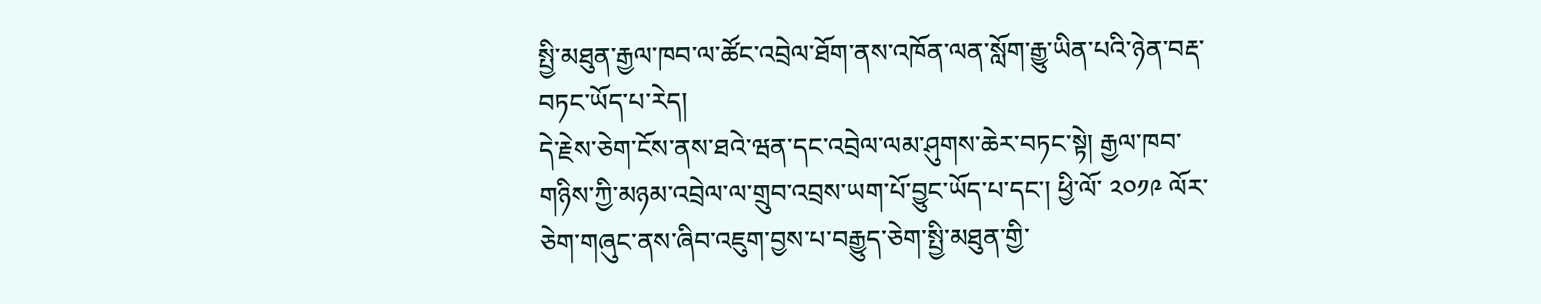སྤྱི་མཐུན་རྒྱལ་ཁབ་ལ་ཚོང་འབྲེལ་ཐོག་ནས་འཁོན་ལན་སློག་རྒྱུ་ཡིན་པའི་ཉེན་བརྡ་བཏང་ཡོད་པ་རེད།
དེ་རྗེས་ཅེག་ངོས་ནས་ཐའེ་ཝན་དང་འབྲེལ་ལམ་ཤུགས་ཆེར་བཏང་སྟེ། རྒྱལ་ཁབ་གཉིས་ཀྱི་མཉམ་འབྲེལ་ལ་གྲུབ་འབྲས་ཡག་པོ་བྱུང་ཡོད་པ་དང་། ཕྱི་ལོ་ ༢༠༡༩ ལོར་ཅེག་གཞུང་ནས་ཞིབ་འཇུག་བྱས་པ་བརྒྱུད་ཅེག་སྤྱི་མཐུན་གྱི་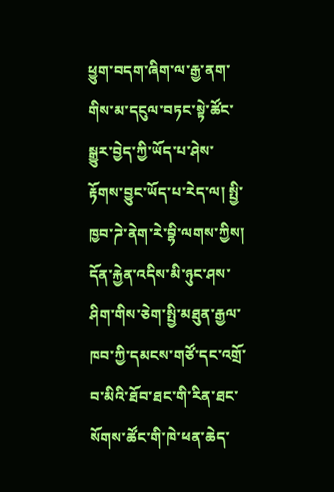ཕྱུག་བདག་ཞིག་ལ་རྒྱ་ནག་གིས་མ་དངུལ་བཏང་སྟེ་ཚོང་སྒྱུར་བྱེད་ཀྱི་ཡོད་པ་ཤེས་རྟོགས་བྱུང་ཡོད་པ་རེད་ལ། སྤྱི་ཁྱབ་ཌེ་ནེག་རེ་བྷི་ལགས་ཀྱིས། དོན་རྐྱེན་འདིས་མི་ཉུང་ཤས་ཤིག་གིས་ཅེག་སྤྱི་མཐུན་རྒྱལ་ཁབ་ཀྱི་དམངས་གཙོ་དང་འགྲོ་བ་མིའི་ཐོབ་ཐང་གི་རིན་ཐང་སོགས་ཚོང་གི་ཁེ་ཕན་ཆེད་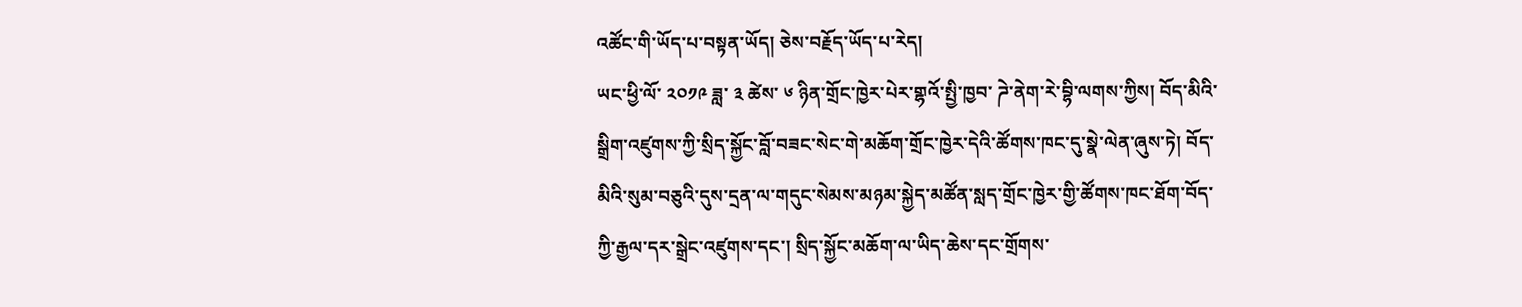འཚོང་གི་ཡོད་པ་བསྟན་ཡོད། ཅེས་བརྗོད་ཡོད་པ་རེད།
ཡང་ཕྱི་ལོ་ ༢༠༡༩ ཟླ་ ༣ ཚེས་ ༦ ཉིན་གྲོང་ཁྱེར་པེར་གྷའོ་སྤྱི་ཁྱབ་ ཌེ་ནེག་རེ་བྷི་ལགས་ཀྱིས། བོད་མིའི་སྒྲིག་འཛུགས་ཀྱི་སྲིད་སྐྱོང་བློ་བཟང་སེང་གེ་མཆོག་གྲོང་ཁྱེར་དེའི་ཚོགས་ཁང་དུ་སྣེ་ལེན་ཞུས་ཏེ། བོད་མིའི་སུམ་བཅུའི་དུས་དྲན་ལ་གདུང་སེམས་མཉམ་སྐྱེད་མཚོན་སླད་གྲོང་ཁྱེར་གྱི་ཚོགས་ཁང་ཐོག་བོད་ཀྱི་རྒྱལ་དར་སྒྲེང་འཛུགས་དང་། སྲིད་སྐྱོང་མཆོག་ལ་ཡིད་ཆེས་དང་གྲོགས་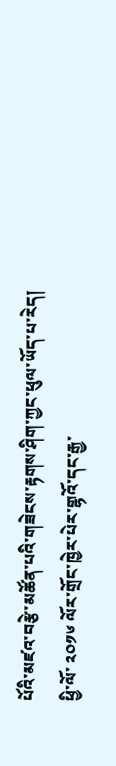པོའི་མཛའ་བརྩེ་མཚོན་པའི་གཟེངས་རྟགས་ཤིག་ཀྱང་ཕུལ་ཡོད་པ་རེད།
ཕྱི་ལོ་ ༢༠༡༦ ལོར་གྲོང་ཁྱེར་པེར་གྷའོ་དང་རྒྱ་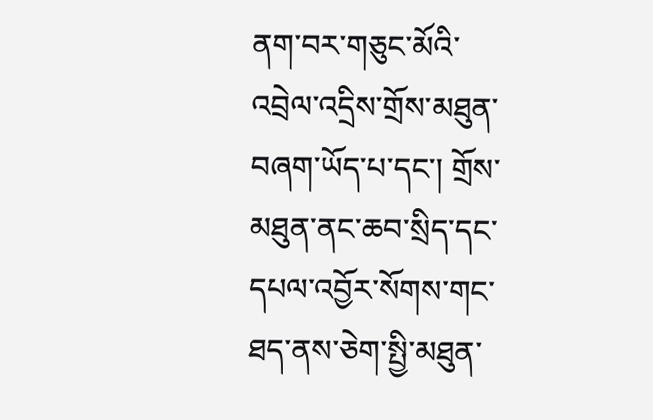ནག་བར་གཅུང་མོའི་འབྲེལ་འདྲིས་གྲོས་མཐུན་བཞག་ཡོད་པ་དང་། གྲོས་མཐུན་ནང་ཆབ་སྲིད་དང་དཔལ་འབྱོར་སོགས་གང་ཐད་ནས་ཅེག་སྤྱི་མཐུན་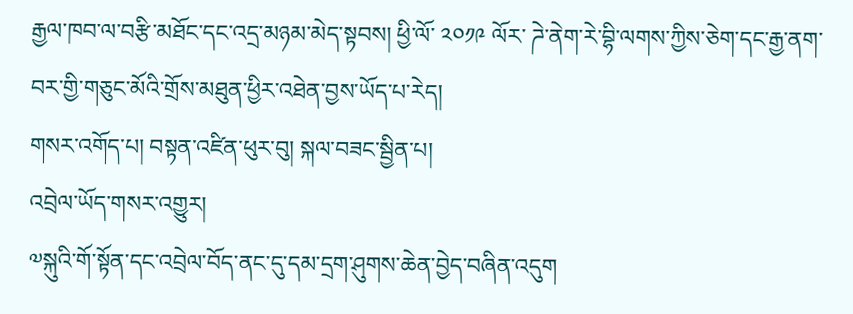རྒྱལ་ཁབ་ལ་བརྩི་མཐོང་དང་འདྲ་མཉམ་མེད་སྟབས། ཕྱི་ལོ་ ༢༠༡༩ ལོར་ ཌེ་ནེག་རེ་བྷི་ལགས་ཀྱིས་ཅེག་དང་རྒྱ་ནག་བར་གྱི་གཅུང་མོའི་གྲོས་མཐུན་ཕྱིར་འཐེན་བྱས་ཡོད་པ་རེད།
གསར་འགོད་པ། བསྟན་འཛིན་ཕུར་བུ། སྐལ་བཟང་སྦྱིན་པ།
འབྲེལ་ཡོད་གསར་འགྱུར།
༧སྐུའི་གོ་སྟོན་དང་འབྲེལ་བོད་ནང་དུ་དམ་དྲག་ཤུགས་ཆེན་བྱེད་བཞིན་འདུག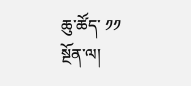ཆུ་ཚོད་ ༡༡ སྔོན་ལ།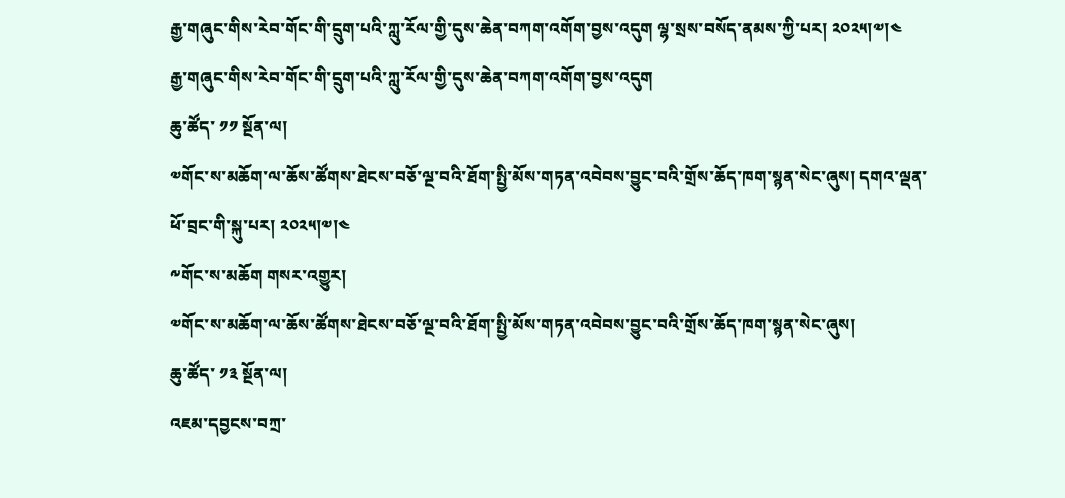རྒྱ་གཞུང་གིས་རེབ་གོང་གི་དྲུག་པའི་ཀླུ་རོལ་གྱི་དུས་ཆེན་བཀག་འགོག་བྱས་འདུག ལྷ་སྲས་བསོད་ནམས་ཀྱི་པར། ༢༠༢༥།༧།༤
རྒྱ་གཞུང་གིས་རེབ་གོང་གི་དྲུག་པའི་ཀླུ་རོལ་གྱི་དུས་ཆེན་བཀག་འགོག་བྱས་འདུག
ཆུ་ཚོད་ ༡༡ སྔོན་ལ།
༧གོང་ས་མཆོག་ལ་ཆོས་ཚོགས་ཐེངས་བཅོ་ལྔ་བའི་ཐོག་སྤྱི་མོས་གཏན་འབེབས་བྱུང་བའི་གྲོས་ཆོད་ཁག་སྙན་སེང་ཞུས། དགའ་ལྡན་ཕོ་བྲང་གི་སྐུ་པར། ༢༠༢༥།༧།༤
༸གོང་ས་མཆོག གསར་འགྱུར།
༧གོང་ས་མཆོག་ལ་ཆོས་ཚོགས་ཐེངས་བཅོ་ལྔ་བའི་ཐོག་སྤྱི་མོས་གཏན་འབེབས་བྱུང་བའི་གྲོས་ཆོད་ཁག་སྙན་སེང་ཞུས།
ཆུ་ཚོད་ ༡༣ སྔོན་ལ།
འཇམ་དབྱངས་བཀྲ་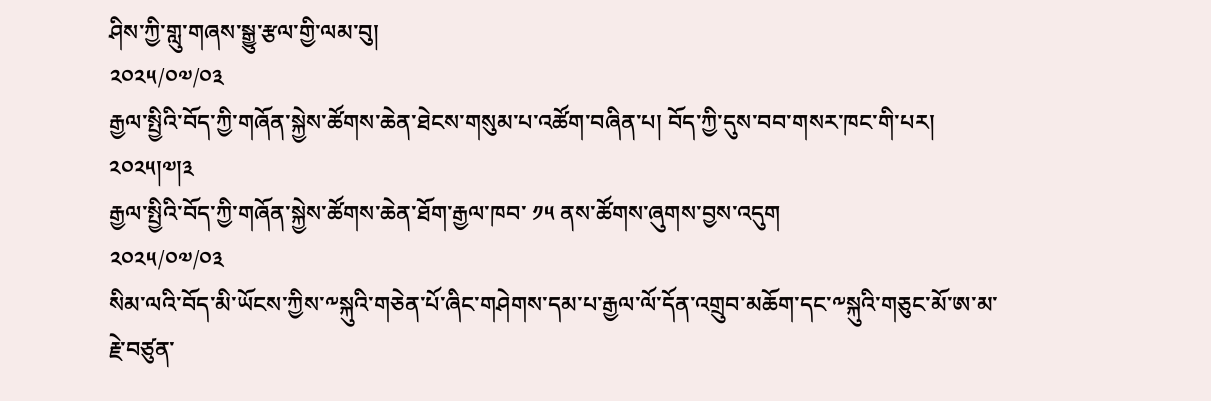ཤིས་ཀྱི་གླུ་གཞས་སྒྱུ་རྩལ་གྱི་ལམ་བུ།
༢༠༢༥/༠༧/༠༣
རྒྱལ་སྤྱིའི་བོད་ཀྱི་གཞོན་སྐྱེས་ཚོགས་ཆེན་ཐེངས་གསུམ་པ་འཚོག་བཞིན་པ། བོད་ཀྱི་དུས་བབ་གསར་ཁང་གི་པར། ༢༠༢༥།༧།༣
རྒྱལ་སྤྱིའི་བོད་ཀྱི་གཞོན་སྐྱེས་ཚོགས་ཆེན་ཐོག་རྒྱལ་ཁབ་ ༡༥ ནས་ཚོགས་ཞུགས་བྱས་འདུག
༢༠༢༥/༠༧/༠༣
སིམ་ལའི་བོད་མི་ཡོངས་ཀྱིས་༸སྐུའི་གཅེན་པོ་ཞིང་གཤེགས་དམ་པ་རྒྱལ་ལོ་དོན་འགྲུབ་མཆོག་དང་༸སྐུའི་གཅུང་མོ་ཨ་མ་རྗེ་བཙུན་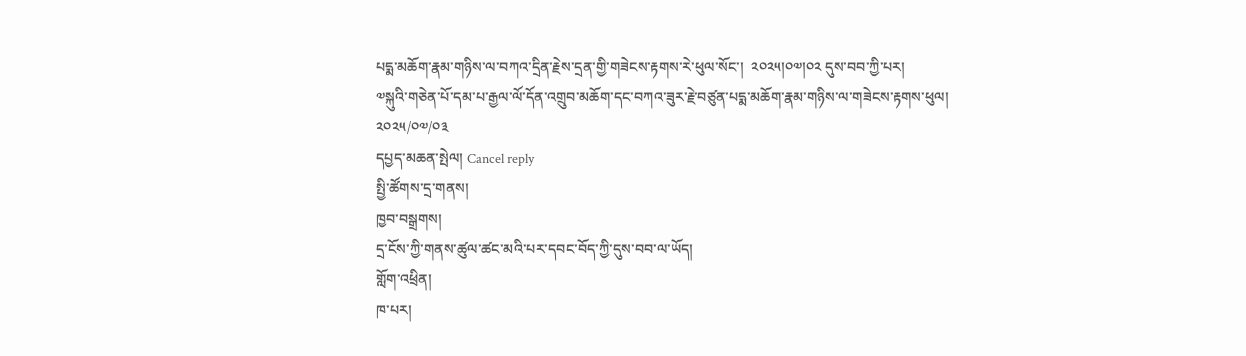པདྨ་མཆོག་རྣམ་གཉིས་ལ་བཀའ་དྲིན་རྗེས་དྲན་གྱི་གཟེངས་རྟགས་རེ་ཕུལ་སོང་།  ༢༠༢༥།༠༧།༠༢ དུས་བབ་ཀྱི་པར།
༧སྐུའི་གཅེན་པོ་དམ་པ་རྒྱལ་ལོ་དོན་འགྲུབ་མཆོག་དང་བཀའ་ཟུར་རྗེ་བཙུན་པདྨ་མཆོག་རྣམ་གཉིས་ལ་གཟེངས་རྟགས་ཕུལ།
༢༠༢༥/༠༧/༠༣
དཔྱད་མཆན་སྤེལ། Cancel reply
སྤྱི་ཚོགས་དྲ་གནས།
ཁྱབ་བསྒྲགས།
དྲ་ངོས་ཀྱི་གནས་ཚུལ་ཚང་མའི་པར་དབང་བོད་ཀྱི་དུས་བབ་ལ་ཡོད།
གློག་འཕྲིན།
ཁ་པར།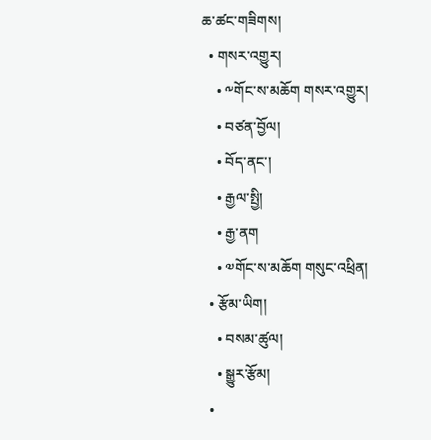ཆ་ཚང་གཟིགས།
  • གསར་འགྱུར།
    • ༸གོང་ས་མཆོག གསར་འགྱུར།
    • བཙན་བྱོལ།
    • བོད་ནང་།
    • རྒྱལ་སྤྱི།
    • རྒྱ་ནག
    • ༧གོང་ས་མཆོག གསུང་འཕྲིན།
  • རྩོམ་ཡིག།
    • བསམ་ཚུལ།
    • སྒྱུར་རྩོམ།
  •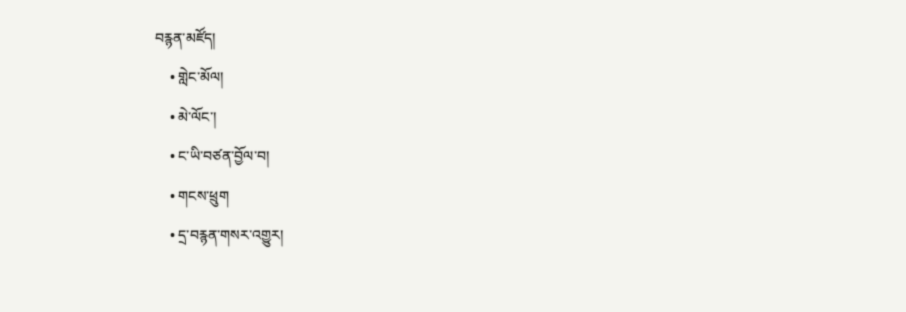བརྙན་མཛོད།
    • གླེང་མོལ།
    • མེ་ལོང་།
    • ང་ཡི་བཙན་བྱོལ་བ།
    • གངས་ཕྲུག
    • དྲ་བརྙན་གསར་འགྱུར།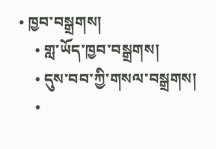• ཁྱབ་བསྒྲགས།
    • གླ་ཡོད་ཁྱབ་བསྒྲགས།
    • དུས་བབ་ཀྱི་གསལ་བསྒྲགས།
    •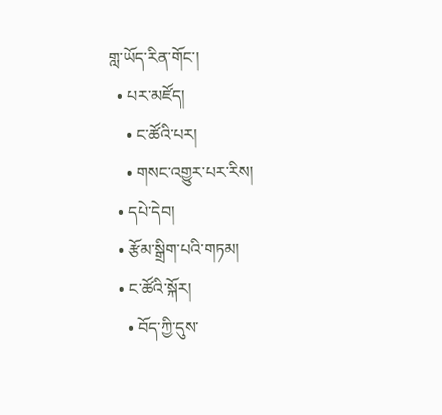གླ་ཡོད་རིན་གོང་།
  • པར་མཛོད།
    • ང་ཚོའི་པར།
    • གསང་འགྱུར་པར་རིས།
  • དཔེ་དེབ།
  • རྩོམ་སྒྲིག་པའི་གཏམ།
  • ང་ཚོའི་སྐོར།
    • བོད་ཀྱི་དུས་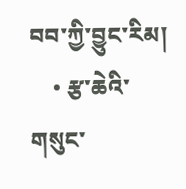བབ་ཀྱི་བྱུང་རིམ།
    • རྩ་ཆེའི་གསུང་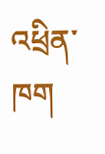འཕྲིན་ཁག